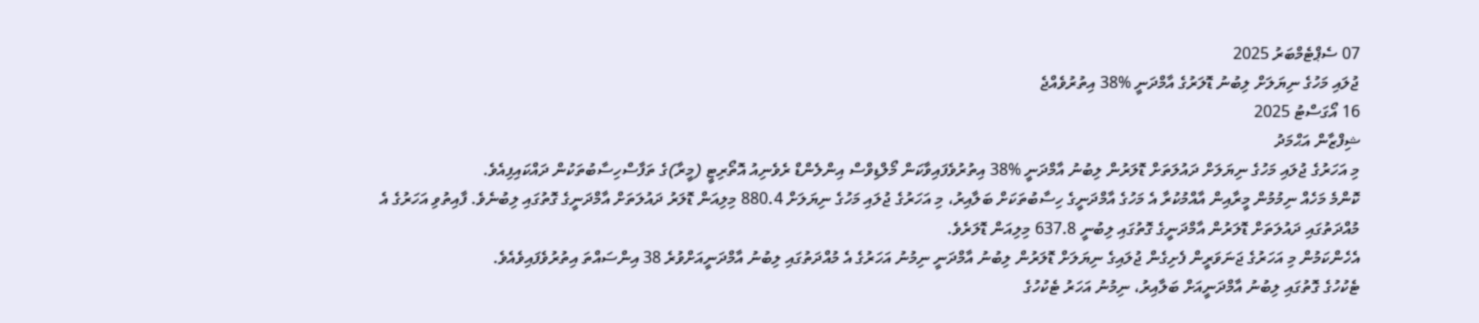07 ސެޕްޓެމްބަރު 2025
ޖުލައި މަހުގެ ނިޔަލަށް ލިބުނު ޑޮލަރުގެ އާމްދަނީ %38 އިތުރުވެއްޖެ
16 އޯގަސްޓު 2025
ޝިފްޒާން އަޙްމަދު
މި އަހަރުގެ ޖުލައި މަހުގެ ނިޔަލަށް ދައުލަތަށް ޑޮލަރުން ލިބުނު އާމްދަނީ %38 އިތުރުވެފައިވާކަން މޯލްޑިވްސް އިންލެންޑް ރެވެނިއު އޮތޯރިޓީ (މީރާ)ގެ ތަފާސްހިސާބުތަކުން ދައްކައިފިއެވެ.
ކޮންމެ މަހެއް ނިމުމުން މީރާއިން އާއްމުކުރާ އެ މަހުގެ އާމްދަނީގެ ހިސާބުތަކަށް ބަލާއިރު، މި އަހަރުގެ ޖުލައި މަހުގެ ނިޔަލަށް 880.4 މިލިއަން ޑޮލަރު ދައުލަތަށް އާމްދަނީގެ ގޮތުގައި ލިބުނެވެ. ފާއިތުވި އަހަރުގެ އެ މުއްދަތުގައި ދައުލަތަށް ޑޮލަރުން އާމްދަނީގެ ގޮތުގައި ލިބުނީ 637.8 މިލިއަން ޑޮލަރެވެ.
އެހެންކަމުން މި އަހަރުގެ ޖަނަވަރީން ފެށިގެން ޖުލައިގެ ނިޔަލަށް ޑޮލަރުން ލިބުނު އާމްދަނީ ނިމުނު އަހަރުގެ އެ މުއްދަތުގައި ލިބުނު އާމްދަނީއަށްވުރެ 38 އިންސައްތަ އިތުރުވެފައިވެއެވެ.
ޓެކުހުގެ ގޮތުގައި ލިބުނު އާމްދަނީއަށް ބަލާއިރު، ނިމުނު އަހަރު ޓެކުހުގެ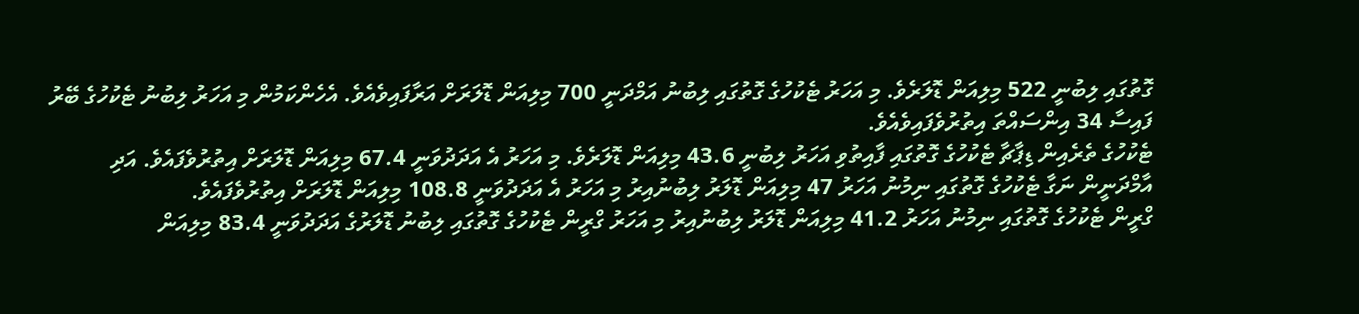ގޮތުގައި ލިބުނީ 522 މިލިއަން ޑޮލަރެވެ. މި އަހަރު ޓެކުހުގެ ގޮތުގައި ލިބުނު އަމްދަނީ 700 މިލިއަން ޑޮލަރަށް އަރާފައިވެއެވެ. އެހެންކަމުން މި އަހަރު ލިބުނު ޓެކުހުގެ ބޭރު ފައިސާ 34 އިންސައްތަ އިތުރުވެފައިވެއެވެ.
ޓެކުހުގެ ތެރެއިން ޑިޕާޗާ ޓެކުހުގެ ގޮތުގައި ފާއިތުވި އަހަރު ލިބުނީ 43.6 މިލިއަން ޑޮލަރެވެ. މި އަހަރު އެ އަދަދުވަނީ 67.4 މިލިއަން ޑޮލަރަށް އިތުރުވެފައެވެ. އަދި އާމްދަނީން ނަގާ ޓެކުހުގެ ގޮތުގައި ނިމުނު އަހަރު 47 މިލިއަން ޑޮލަރު ލިބުނުއިރު މި އަހަރު އެ އަދަދުވަނީ 108.8 މިލިއަން ޑޮލަރަށް އިތުރުވެފައެވެ.
ގްރީން ޓެކުހުގެ ގޮތުގައި ނިމުނު އަހަރު 41.2 މިލިއަން ޑޮލަރު ލިބުނުއިރު މި އަހަރު ގްރީން ޓެކުހުގެ ގޮތުގައި ލިބުނު ޑޮލަރުގެ އަދަދުވަނީ 83.4 މިލިއަން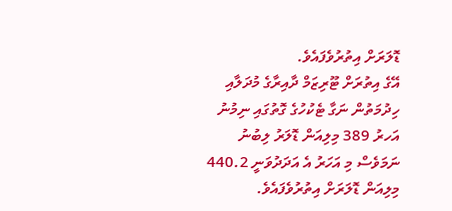ޑޮލަރަށް އިތުރުވެފައެވެ.
އޭގެ އިތުރަށް ޓޫރިޒަމް ދާއިރާގެ މުދަލާއި ހިދުމަތުން ނަގާ ޓެކުހުގެ ގޮތުގައި ނިމުނު އަހރު 389 މިލިއަން ޑޮލަރު ލިބުނު ނަމަވެސް މި އަހަރު އެ އަދަދުވަނީ 440.2 މިލިއަން ޑޮލަރަށް އިތުރުވެފައެވެ.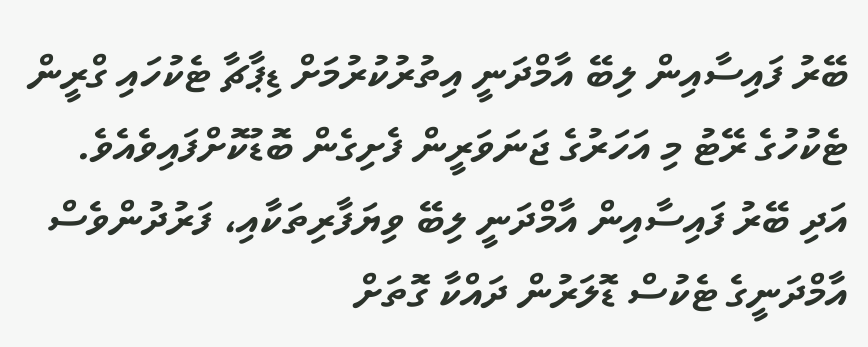ބޭރު ފައިސާއިން ލިބޭ އާމްދަނީ އިތުރުކުރުމަށް ޑިޕާޗާ ޓެކުހައި ގްރީން ޓެކުހުގެ ރޭޓު މި އަހަރުގެ ޖަނަވަރީން ފެށިގެން ބޮޑުކޮށްފައިވެއެވެ. އަދި ބޭރު ފައިސާއިން އާމްދަނީ ލިބޭ ވިޔަފާރިތަކާއި، ފަރުދުންވެސް އާމްދަނީގެ ޓެކުސް ޑޮލަރުން ދައްކާ ގޮތަށް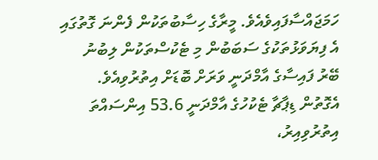ހަމަޖައްސާފައިވެއެވެ. މީރާގެ ހިސާބުތަކުން ފެންނަ ގޮތުގައި އެ ފިޔަވަޅުތަކުގެ ސަބަބުން މި ޓެކުސްތަކުން ލިބުނު ބޭރު ފައިސާގެ އާމްދަނީ ވަރަށް ބޮޑަށް އިތުރުވިއެވެ.
އެގޮތުން ޑިޕާޗާ ޓެކުހުގެ އާމްދަނީ 53.6 އިންސައްތަ އިތުރުވިއިރު،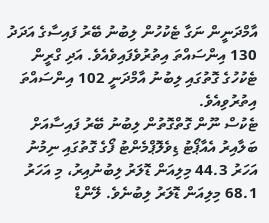އާމްދަނީން ނަގާ ޓެކުހުން ލިބުނު ބޭރު ފައިސާގެ އަދަދު 130 އިންސައްތަ އިތުރުވެފައިވެއެވެ. އަދި ގްރީން ޓެކުހުގެ ގޮތުގައި ލިބުނު އާމްދަނީ 102 އިންސައްތަ އިތުރުވިއެވެ.
ޓެކުސް ނޫން ގޮތްގޮތުން ލިބުނު ބޭރު ފައިސާއަށް ބަލާއިރު އެއާޕޯޓު ޑިވެލޮޕްމެންޓު ފޯގެ ގޮތުގައި ނިމުނު އަހަރު 44.3 މިލިއަން ޑޮލަރު ލިބުނުއިރު، މި އަހަރު 68.1 މިލިއަން ޑޮލަރު ލިބުނެވެ. ލޭންޑް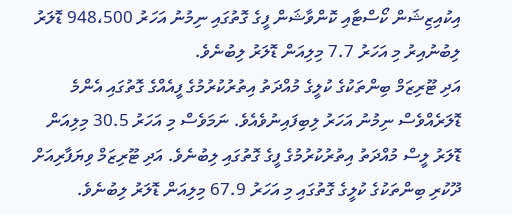އިކުއިޒިޝަން ކޯސްޓާއި ކޮންވާޝަން ފީގެ ގޮތުގައި ނިމުނު އަހަރު 948،500 ޑޮލަރު ލިބުނުއިރު މި އަހަރު 7.7 މިލިއަން ޑޮލަރު ލިބުނެވެ.
އަދި ޓޫރިޒަމް ބިންތަކުގެ ކުލީގެ މުއްދަތު އިތުރުކުރުމުގެ ފީއެއްގެ ގޮތުގައި އެންމެ ޑޮލަރެއްވެސް ނިމުނު އަހަރު ލިބިފައިނުވެއެވެ. ނަމަވެސް މި އަހަރު 30.5 މިލިއަން ޑޮލަރު ލީސް މުއްދަތު އިތުރުކުރުމުގެ ފީގެ ގޮތުގައި ލިބުނެވެ. އަދި ޓޫރިޒަމް ވިޔަފާރިއަށް ދޫކުރި ބިންތަކުގެ ކުލީގެ ގޮތުގައި މި އަހަރު 67.9 މިލިއަން ޑޮލަރު ލިބުނެވެ.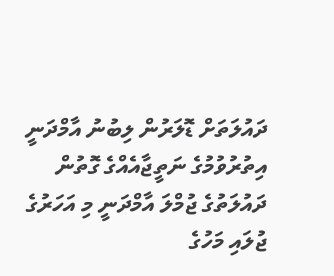ދައުލަތަށް ޑޮލަރުން ލިބުނު އާމްދަނީ އިތުރުވުމުގެ ނަތީޖާއެއްގެ ގޮތުން ދައުލަތުގެ ޖުމްލަ އާމްދަނީ މި އަހަރުގެ ޖުލައި މަހުގެ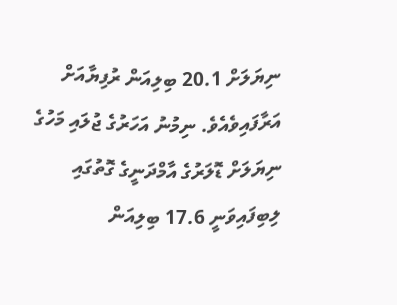ނިޔަލަށް 20.1 ބިލިއަން ރުފިޔާއަށް އަރާފައިވެއެވެ. ނިމުނު އަހަރުގެ ޖުލައި މަހުގެ ނިޔަލަށް ޑޮލަރުގެ އާމްދަނީގެ ގޮތުގައި ލިބިފައިވަނީ 17.6 ބިލިއަން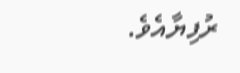ރުފިޔާއެވެ.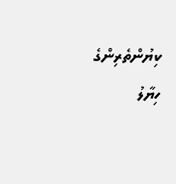ކިޔުންތެރިންގެ ހިޔާލު